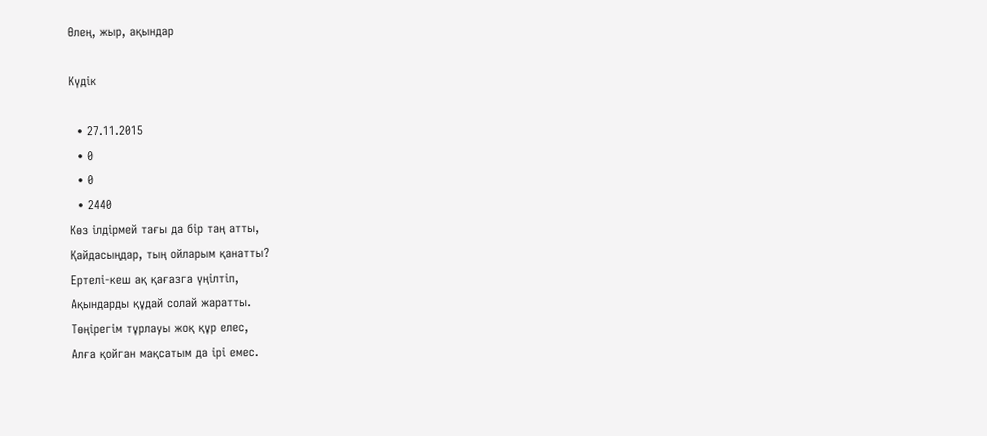Өлең, жыр, ақындар

Күдік

  • 27.11.2015
  • 0
  • 0
  • 2440
Көз ілдірмей тағы да бір таң атты,
Қайдасыңдар, тың ойларым қанатты?
Ертелі-кеш ақ қағазга үңілтіп,
Ақындарды құдай солай жаратты.
Төңірегім тұрлауы жоқ құр елес,
Алға қойган мақсатым да ірі емес.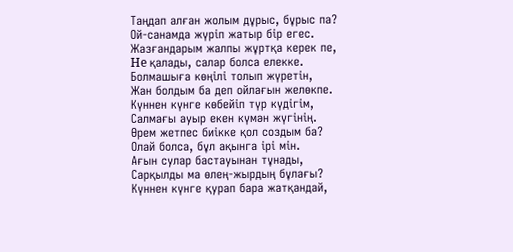Таңдап алған жолым дұрыс, бұрыс па?
Ой-санамда жүріп жатыр бір егес.
Жазғандарым жалпы жұртқа керек пе,
He қалады, салар болса елекке.
Болмашыға көңілі толып жүретін,
Жан болдым ба деп ойлағын желөкпе.
Күннен күнге көбейіп түр күдігім,
Салмағы ауыр екен күмән жүгінің.
Өрем жетпес биікке қол создым ба?
Олай болса, бұл ақынга ірі мін.
Ағын сулар бастауынан тұнады,
Сарқылды ма өлең-жырдың бұлағы?
Күннен күнге қурап бара жатқандай,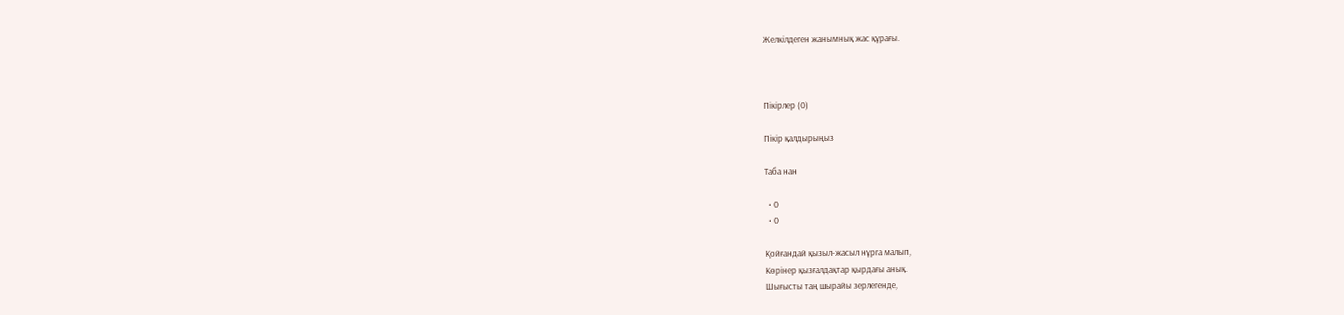Желкілдеген жанымнық жас құрағы.



Пікірлер (0)

Пікір қалдырыңыз

Таба нан

  • 0
  • 0

Қойғандай қызыл-жасыл нұрга малып,
Көрінер қызғалдақтар қырдағы анық.
Шығысты таң шырайы зерлегенде,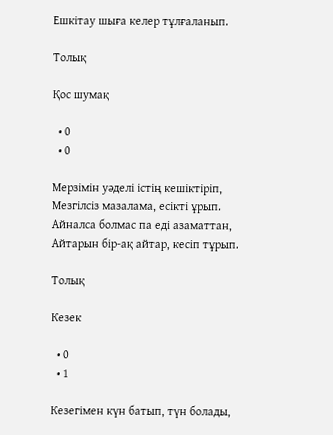Ешкітау шыға келер тұлғаланып.

Толық

Қос шумақ

  • 0
  • 0

Мерзімін уәделі істің кешіктіріп,
Мезгілсіз мазалама, есікті ұрып.
Айналса болмас па еді азаматтан,
Айтарын бір-ақ айтар, кесіп тұрып.

Толық

Кезек

  • 0
  • 1

Кезегімен күн батып, түн болады,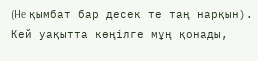(He қымбат бар десек тe таң нарқын).
Кей уақытта көңілге мұң қонады,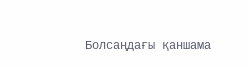Болсаңдағы қаншама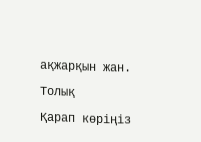ақжарқын жан.

Толық

Қарап көріңіз